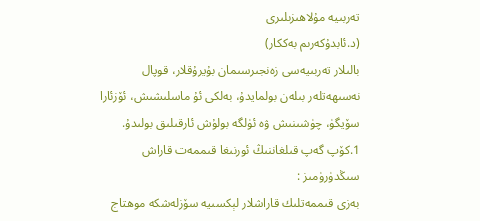تەربىيە مۇلاھىزىلىرى
(د.ئابدۇكەرىم بەككار)
بالىلار تەربىيەسى زەنجىرسىمان بۇيرۇقلار، قوپال نەسىھەتلەر بىلەن بولمايدۇ، بەلكى ئۇ ماسلىشىش، ئۆزئارا سۆيگۈ، چۈشىنىش ۋە ئۈلگە بولۇش ئارقىلىق بولىدۇ.
1.كۆپ گەپ قىلغاننىڭ ئورنىغا قىممەت قاراش سىڭدۈرۈمىز :
بەزى قىممەتلىك قاراشلار لېكسىيە سۆزلەشكە موھتاج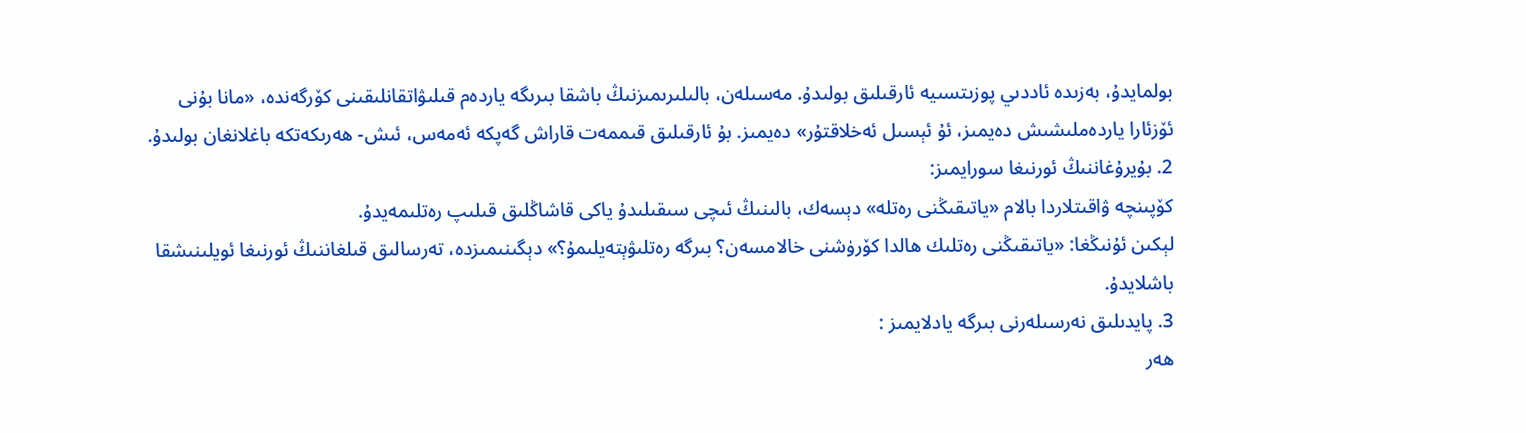بولمايدۇ، بەزىدە ئاددىي پوزىتسىيە ئارقىلىق بولىدۇ. مەسىلەن، بالىلىرىمىزنىڭ باشقا بىرىگە ياردەم قىلىۋاتقانلىقىنى كۆرگەندە، «مانا بۇنى ئۆزئارا ياردەملىشىش دەيمىز، ئۇ ئېسىل ئەخلاقتۇر» دەيمىز. بۇ ئارقىلىق قىممەت قاراش گەپكە ئەمەس، ئىش- ھەرىكەتكە باغلانغان بولىدۇ.
2. بۇيرۇغاننىڭ ئورنىغا سورايمىز:
كۆپىنچە ۋاقىتلاردا بالام «ياتىقىڭنى رەتلە» دېسەك، بالىنىڭ ئىچى سىقىلىدۇ ياكى قاشاڭلىق قىلىپ رەتلىمەيدۇ.
لېكىن ئۇنىڭغا: «ياتىقىڭنى رەتلىك ھالدا كۆرۈشنى خالامسەن؟ بىرگە رەتلىۋېتەيلىمۇ؟» دېگىنىمىزدە، تەرسالىق قىلغاننىڭ ئورنىغا ئويلىنىشقا باشلايدۇ.
3. پايدىلىق نەرسىلەرنى بىرگە يادلايمىز :
ھەر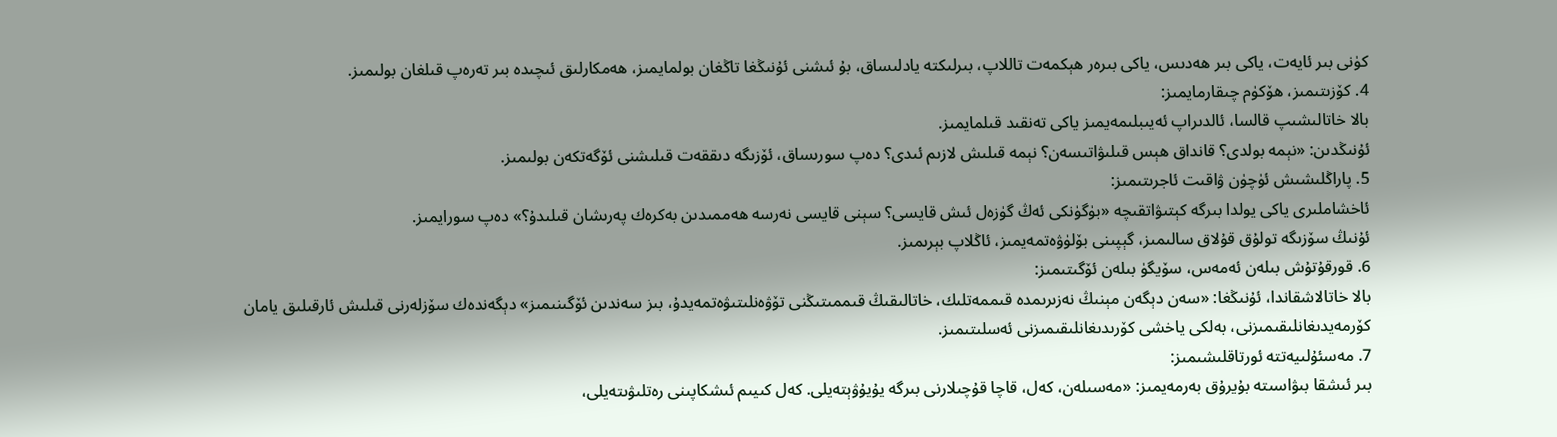كۈنى بىر ئايەت، ياكى بىر ھەدىس، ياكى بىرەر ھېكمەت تاللاپ، بىرلىكتە يادلىساق، بۇ ئىشنى ئۇنىڭغا تاڭغان بولمايمىز، ھەمكارلىق ئىچىدە بىر تەرەپ قىلغان بولىمىز.
4. كۆزىتىمىز، ھۆكۈم چىقارمايمىز:
بالا خاتالىشىپ قالسا، ئالدىراپ ئەيىبلىمەيمىز ياكى تەنقىد قىلمايمىز.
ئۇنىڭدىن: «نېمە بولدى؟ قانداق ھېس قىلىۋاتىسەن؟ نېمە قىلىش لازىم ئىدى؟ دەپ سورىساق، ئۆزىگە دىققەت قىلىشنى ئۆگەتكەن بولىمىز.
5. پاراڭلىشىش ئۈچۈن ۋاقىت ئاجرىتىمىز:
ئاخشاملىرى ياكى يولدا بىرگە كېتىۋاتقىچە «بۈگۈنكى ئەڭ گۈزەل ئىش قايسى؟ سېنى قايسى نەرسە ھەممىدىن بەكرەك پەرىشان قىلىدۇ؟» دەپ سورايمىز.
ئۇنىڭ سۆزىگە تولۇق قۇلاق سالىمىز، گېپىنى بۆلۈۋەتمەيمىز، ئاڭلاپ بېرىمىز.
6. قورقۇتۇش بىلەن ئەمەس، سۆيگۈ بىلەن ئۆگىتىمىز:
بالا خاتالاشقاندا، ئۇنىڭغا: «سەن دېگەن مېنىڭ نەزىرىمدە قىممەتلىك، خاتالىقىڭ قىممىتىڭنى تۆۋەنلىتىۋەتمەيدۇ، بىز سەندىن ئۆگىنىمىز» دېگەندەك سۆزلەرنى قىلىش ئارقىلىق يامان كۆرمەيدىغانلىقىمىزنى، بەلكى ياخشى كۆرىدىغانلىقىمىزنى ئەسلىتىمىز.
7. مەسئۇلىيەتتە ئورتاقلىشىمىز:
بىر ئىشقا بىۋاسىتە بۇيرۇق بەرمەيمىز: «مەسىلەن، كەل، قاچا قۇچىلارنى بىرگە يۇيۇۋېتەيلى. كەل كىيىم ئىشكاپىنى رەتلىۋىتەيلى،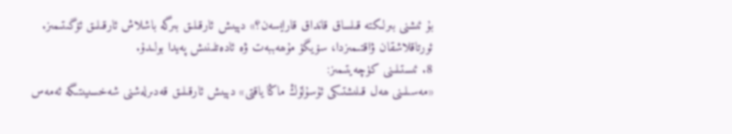بۇ ئىشنى بىرلىكتە قىلساق قانداق قارايسەن؟» دېيىش ئارقىلىق بىرگە باشلاش ئارقىلىق ئۆگىتىمىز.
ئورتاقلاشقان ۋاقتىمىزدا، سۆيگۈ مۇھەببەت ۋە ئادەتلىنىش پەيدا بولىدۇ.
8. ئىستىلىنى كۈچەيتىمىز:
«مەسىلىنى ھەل قىلىشتىكى ئۇسۇلۇڭ ماڭا ياقتى» دېيىش ئارقىلىق قەدىرلەشنى شەخسىيىتىگە ئەمەس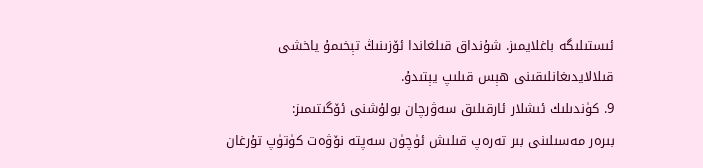ئىستىلىگە باغلايمىز. شۇنداق قىلغاندا ئۆزىنىڭ تېخىمۇ ياخشى قىلالايدىغانلىقىنى ھېس قىلىپ يېتىدۇ.
9. كۈندىلىك ئىشلار ئارقىلىق سەۋرچان بولۇشنى ئۆگىتىمىز:
بىرەر مەسىلىنى بىر تەرەپ قىلىش ئۈچۈن سەپتە نۆۋەت كۈتۈپ تۇرغان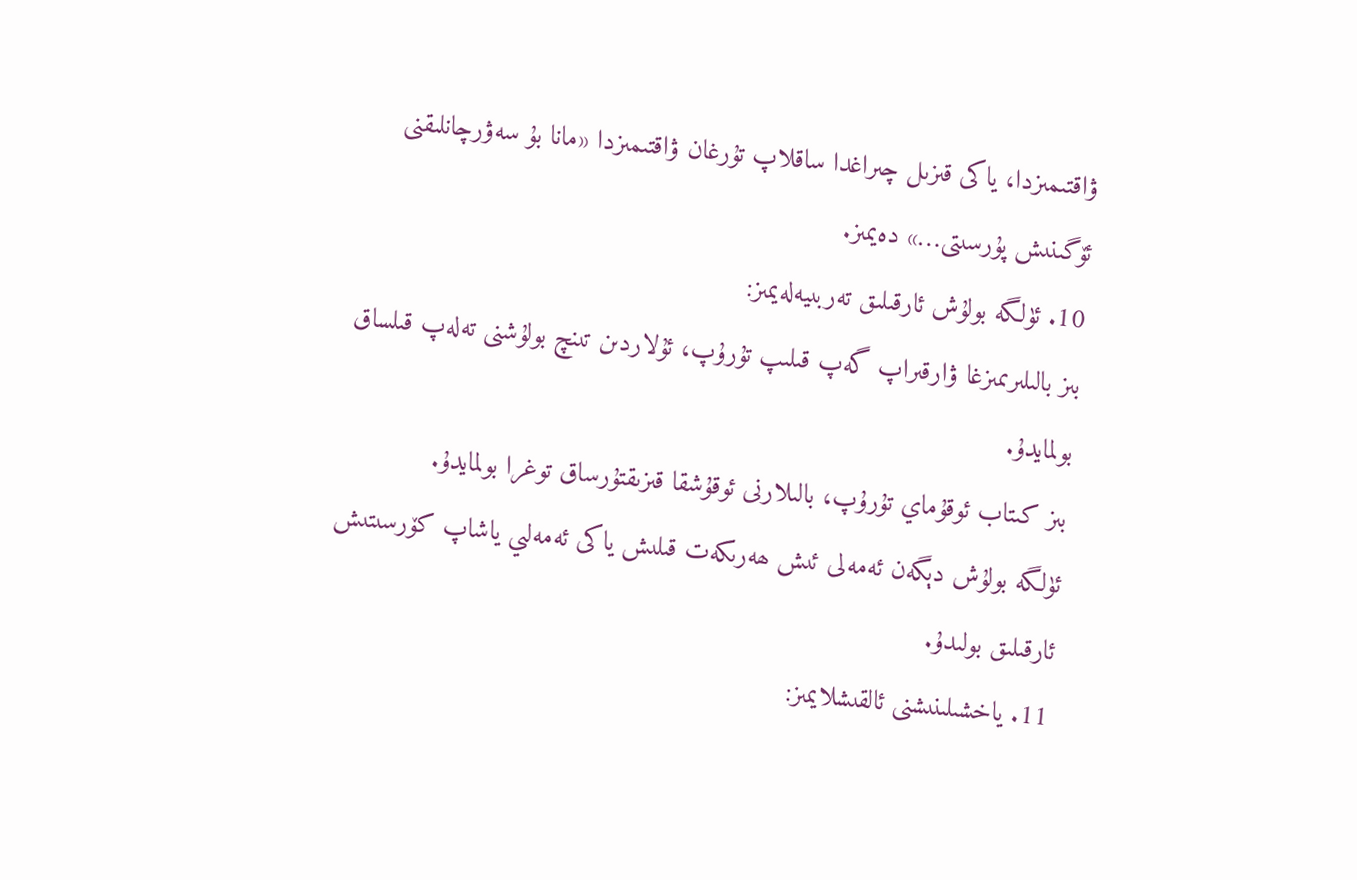ۋاقتىمىزدا، ياكى قىزىل چىراغدا ساقلاپ تۇرغان ۋاقتىمىزدا «مانا بۇ سەۋرچانلىقنى ئۆگىنىش پۇرسىتى…» دەيمىز.
10. ئۈلگە بولۇش ئارقىلىق تەربىيەلەيمىز:
بىز بالىلىرىمىزغا ۋارقىراپ گەپ قىلىپ تۇرۇپ، ئۇلاردىن تىنچ بولۇشنى تەلەپ قىلساق بولمايدۇ.
بىز كىتاب ئوقۇماي تۇرۇپ، بالىلارنى ئوقۇشقا قىزىقتۇرساق توغرا بولمايدۇ.
ئۈلگە بولۇش دېگەن ئەمەلى ئىش ھەرىكەت قىلىش ياكى ئەمەلىي ياشاپ كۆرسىتىش ئارقىلىق بولىدۇ.
11. ياخشىلىنىشنى ئالقىشلايمىز: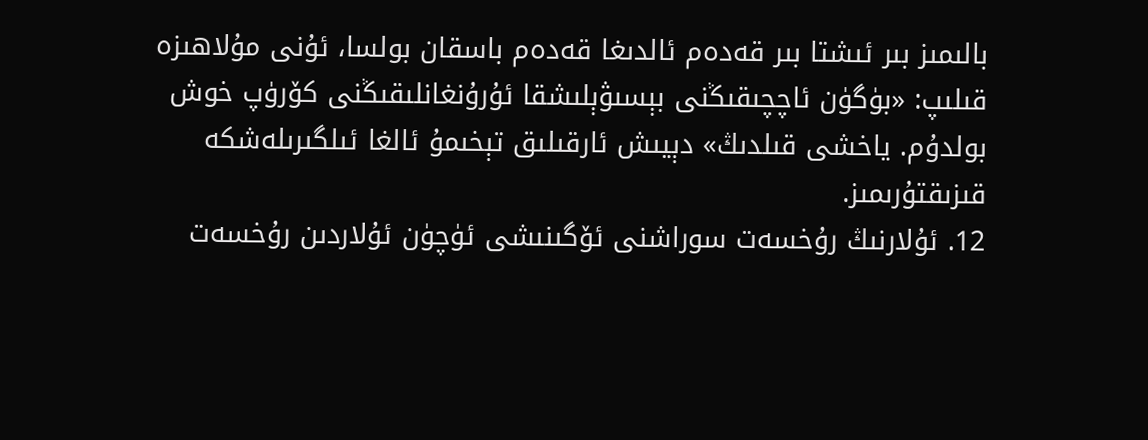بالىمىز بىر ئىشتا بىر قەدەم ئالدىغا قەدەم باسقان بولسا، ئۇنى مۇلاھىزە قىلىپ: «بۈگۈن ئاچچىقىڭنى بېسىۋېلىشقا ئۇرۇنغانلىقىڭنى كۆرۈپ خوش بولدۇم. ياخشى قىلدىڭ» دېيىش ئارقىلىق تېخىمۇ ئالغا ئىلگىرىلەشكە قىزىقتۇرىمىز.
12. ئۇلارنىڭ رۇخسەت سوراشنى ئۆگىنىشى ئۈچۈن ئۇلاردىن رۇخسەت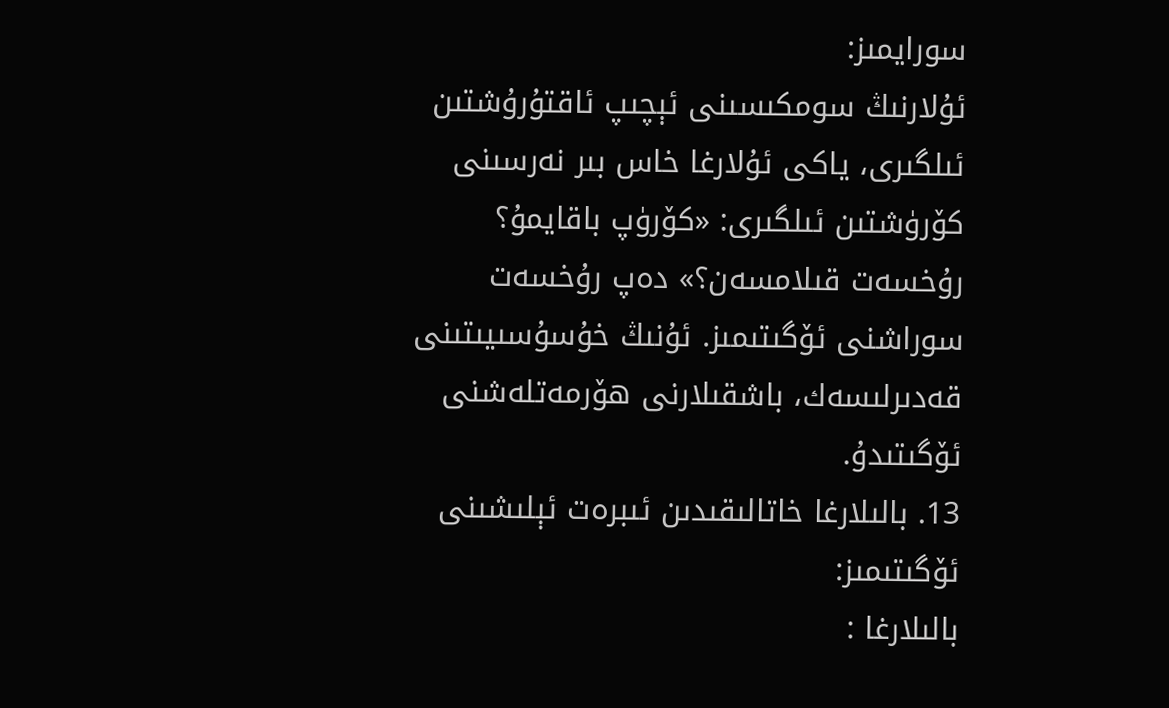سورايمىز:
ئۇلارنىڭ سومكىسىنى ئېچىپ ئاقتۇرۇشتىن ئىلگىرى، ياكى ئۇلارغا خاس بىر نەرسىنى كۆرۈشتىن ئىلگىرى: «كۆرۈپ باقايمۇ؟ رۇخسەت قىلامسەن؟» دەپ رۇخسەت سوراشنى ئۆگىتىمىز. ئۇنىڭ خۇسۇسىيىتىنى قەدىرلىسەك، باشقىلارنى ھۆرمەتلەشنى ئۆگىتىدۇ.
13. بالىلارغا خاتالىقىدىن ئىبرەت ئېلىشىنى ئۆگىتىمىز:
بالىلارغا :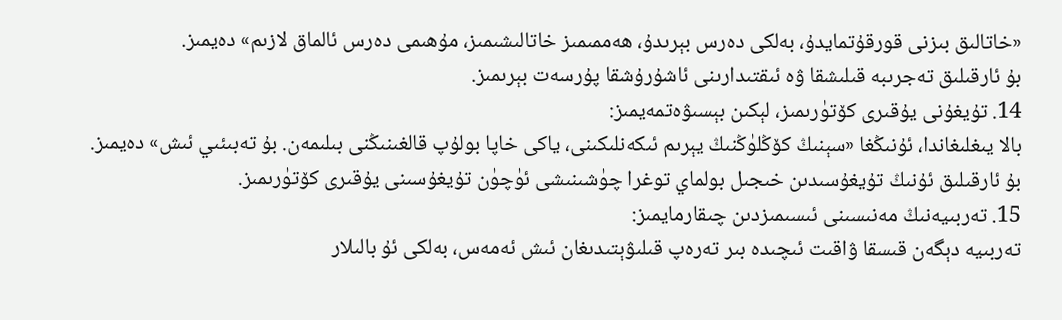«خاتالىق بىزنى قورقۇتمايدۇ، بەلكى دەرس بېرىدۇ، ھەممىمىز خاتالىشىمىز، مۇھىمى دەرس ئالماق لازىم» دەيمىز.
بۇ ئارقىلىق تەجرىبە قىلىشقا ۋە ئىقتىدارىنى ئاشۇرۇشقا پۇرسەت بېرىمىز.
14. تۇيغۇنى يۇقىرى كۆتۈرىمىز، لېكىن بېسىۋەتمەيمىز:
بالا يىغلىغاندا، ئۇنىڭغا «سېنىڭ كۆڭلۈڭنىڭ يېرىم ئىكەنلىكىنى، ياكى خاپا بولۇپ قالغىنىڭنى بىلىمەن. بۇ تەبىئىي ئىش» دەيمىز.
بۇ ئارقىلىق ئۇنىڭ تۇيغۇسىدىن خىجىل بولماي توغرا چۈشىنىشى ئۈچۈن تۇيغۇسىنى يۇقىرى كۆتۈرىمىز.
15. تەربىيەنىڭ مەنىسىنى ئىسىمىزدىن چىقارمايمىز:
تەربىيە دېگەن قىسقا ۋاقىت ئىچىدە بىر تەرەپ قىلىۋېتىدىغان ئىش ئەمەس، بەلكى ئۇ بالىلار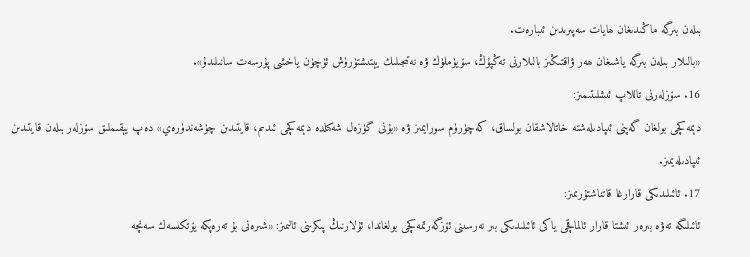بىلەن بىرگە ماڭىدىغان ھايات سەپىرىدىن ئىبارەت.
«بالىلار بىلەن بىرگە ياشىغان ھەر ۋاقتىڭىز بالىلارنى تەڭپۇڭ، سۆيۈملۈك ۋە نەتىجىلىك يېتىشتۈرۈش ئۈچۈن ياخشى پۇرسەت سانىلىدۇ».
16. سۆزلەرنى تاللاپ ئىشلىتىمىز:
دېمەكچى بولغان گەپنى ئىپادىلەشتە خاتالاشقان بولساق، كەچۈرۈم سورايمىز ۋە «بۇنى گۈزەل شەكىلدە دېمەكچى ئىدىم، قايتىدىن چۈشەندۈرەي» دەپ يېقىملىق سۆزلەر بىلەن قايتىدىن ئىپادىلەيمىز.
17. ئائىلىدىكى قارارغا قاتناشتۇرىمىز:
ئائىلىگە تەۋە بىرەر ئىشتا قارار ئالماقچى ياكى ئائىلىدىكى بىر نەرسىنى ئۆزگەرتمەكچى بولغاندا، ئۇلارنىڭ پىكرىنى ئالىمىز: «شىرەنى بۇ تەرەپكە يۆتكىسەك سەنچە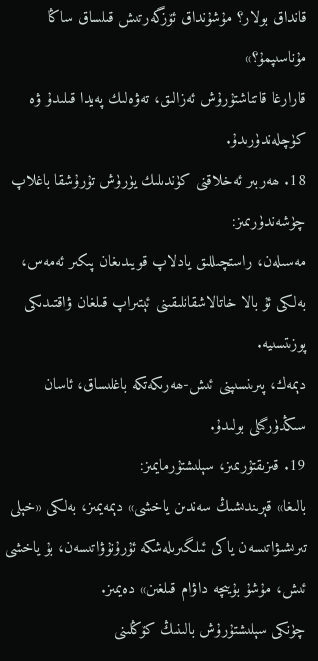قانداق بولار؟ مۇشۇنداق ئۆزگەرتىش قىلساق ساڭا مۇناسىپمۇ؟»
قارارغا قاتناشتۇرۇش ئەزالىق، تەۋەلىك پەيدا قىلىدۇ ۋە كۈچلەندۈرىدۇ.
18. ھەربىر ئەخلاقنى كۈندىلىك يۈرۈش تۇرۇشقا باغلاپ چۈشەندۈرىمىز:
مەسىلەن، راستچىللىق يادلاپ قويىدىغان پىكىر ئەمەس، بەلكى ئۇ بالا خاتالاشقانلىقىنى ئېتىراپ قىلغان ۋاقتىدىكى پوزىتسىيە.
دېمەك، پىرىنسىپنى ئىش-ھەرىكەتكە باغلىساق، ئاسان سىڭدۈرگىلى بولىدۇ.
19. قىزىقتۇرىمىز، سېلىشتۇرمايمىز:
بالىغا» قېرىندىشىڭ سەندىن ياخشى» دېمەيمىز، بەلكى «خېلى تىرىشىۋاتىسەن ياكى ئىلگىرىلەشكە ئۇرۇنۇۋاتىسەن، بۇ ياخشى ئىش، مۇشۇ بۇيىچە داۋام قىلغىن» دەيمىز.
چۈنكى سېلىشتۇرۇش بالىنىڭ كۆڭلىنى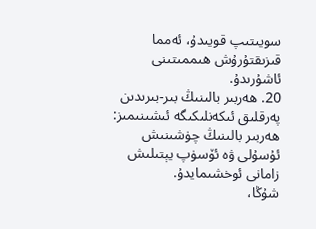سويىتىپ قويىدۇ، ئەمما قىزىقتۇرۇش ھىممىتىنى ئاشۇرىدۇ.
20. ھەربىر بالىنىڭ بىر-بىرىدىن پەرقلىق ئىكەنلىكىگە ئىشىنىمىز:
ھەربىر بالىنىڭ چۈشىنىش ئۇسۇلى ۋە ئۆسۈپ يېتىلىش زامانى ئوخشىمايدۇ.
شۇڭا،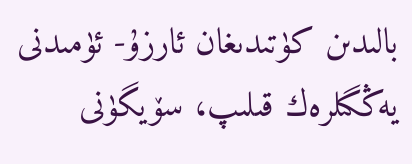بالىدىن كۈتىدىغان ئارزۇ- ئۈمىدنى يەڭگىلرەك قىلىپ، سۆيگۈنى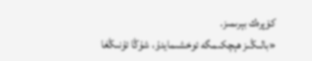كۆپرەك بېرىمىز.
«بالىڭىز ھېچكىمگە ئوخشىمايدۇ، شۇڭا ئۇنىڭغا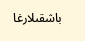باشقىلارغا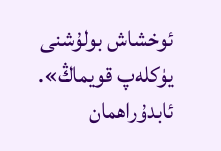ئوخشاش بولۇشنى يۈكلەپ قويماڭ».
ئابدۇراھمان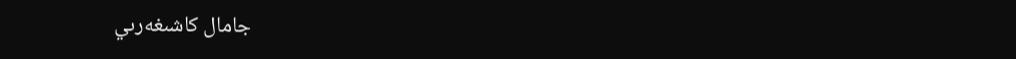جامال كاشىغەرىي